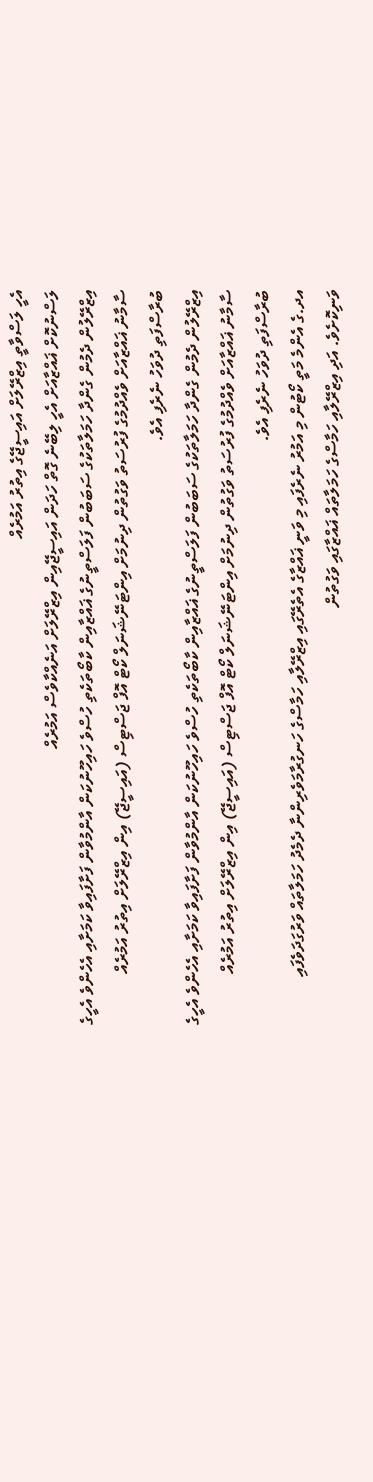އެހީ ލަސްވާތީ އިޒްރޭލަށް އައިސީޖޭގެ އިތުރު އަމުރެއް
ލަސްނުކޮށް ޣައްޒާއަށް އެހީ ލިބޭނެ ގޮތް ހަދަން އައިސީޖޭއިން އިޒްރޭލަށް އަނެއްކާވެސް އަމުރެއް
އިޒްރޭލުން ދެމުން ގެންދާ ހަމަލާތަކުގެ ސަބަބުން ފަލަސްތީނުގެ ޣައްޒާއިން ކާބޯތަކެތި ހުސްވެ ހައިހޫނުކަން އާންމުވާން ފަށާފައިވާ ކަމަށާއި އެހެންވެ އެހީގެ ސާމާނު ޣައްޒާއަށް ވެއްދުމުގެ ފުރުސަތު ވަގުތުން ދިނުމަށް އިންޓަނޭޝަނަލް ކޯޓް އޮފް ޖަސްޓިސް (އައިސީޖޭ) އިން އިޒްރޭލަށް އިތުރު އަމުރެއް ބުރާސްފަތި ދުވަހު ނެރެފި އެވެ.
އިޒްރޭލުން ދެމުން ގެންދާ ހަމަލާތަކުގެ ސަބަބުން ފަލަސްތީނުގެ ޣައްޒާއިން ކާބޯތަކެތި ހުސްވެ ހައިހޫނުކަން އާންމުވާން ފަށާފައިވާ ކަމަށާއި އެހެންވެ އެހީގެ ސާމާނު ޣައްޒާއަށް ވެއްދުމުގެ ފުރުސަތު ވަގުތުން ދިނުމަށް އިންޓަނޭޝަނަލް ކޯޓް އޮފް ޖަސްޓިސް (އައިސީޖޭ) އިން އިޒްރޭލަށް އިތުރު އަމުރެއް ބުރާސްފަތި ދުވަހު ނެރެފި އެވެ.
އދ.ގެ އެންމެ މަތީ ކޯޓުން މި އަމުރު ނެރެފައި މި ވަނީ ޣައްޒާގެ އެތެރޭގައި އިޒްރޭލާއި ހަމާސްގެ ހަނގުރާމަވެރިންނާ ދެމެދު ހަމަލާތައް ވަރުގަދަވެފައި ވަނިކޮށެވެ. އަދި އިޒްރޭލާއި ހަމާސްގެ ހަމަލާތައް ޣައްޒާގައި ވަގުތުން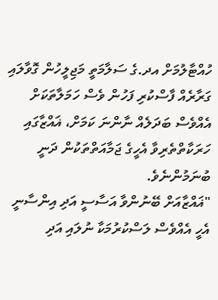ހުއްޓާލުމަށް އދ.ގެ ސަލާމަތީ މަޖިލީހުން ގޮވާލައި ގަރާރެއް ފާސްކުރި ފަހުން ވެސް ހަމަލާތަކަށް އެއްވެސް ބަދަލެއް ނާންނަ ކަމަށް، ޣައްޒާގައި ހަރަކާތްތެރިވާ އެހީގެ ޖަމާއަތްތަކުން ދަނީ ބުނަމުންނެވެ.
"ޣައްޒާއަށް ބޭނުންވާ އަސާސީ އަދި އިންސާނީ އެހީ އެއްވެސް ލަސްކުރުމަކާ ނުލައި އަދި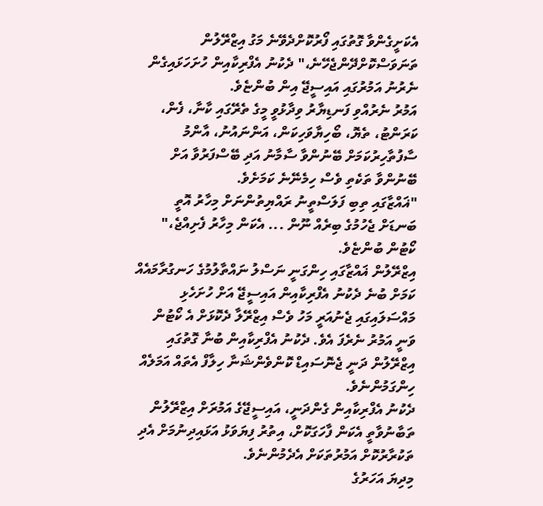އެކަށީގެންވާ ގޮތުގައި ފޯރުކޮށްދެވޭނެ މަގު އިޒްރޭލުން ތަނަވަސްކޮށްދޭންޖެހޭނެ،" ދެކުނު އެފްރިކާއިން ހުށަހަޅައިގެން ނެރުނު އަމުރުގައި އައިސީޖޭ އިން ބުންޏެވެ.
އަމުރު ނެރުއްވި ފަނޑިޔާރު ވިދާޅުވީ މީގެ ތެރޭގައި ކާނާ، ފެން، ކަރަންޓު، ތެޔޮ، ބޯހިޔާވަހިކަން، އަންނައުނު، އާންމު ސާފުތާހިރުކަމަށް ބޭނުންވާ ސާމާނު އަދި ބޭސްފަރުވާ އަށް ބޭނުންވާ ތަކެތި ވެސް ހިމެނޭނެ ކަމަށެވެ.
"ޣައްޒާގައި ތިބި ފަލަސްތީނު ރައްޔިތުންނަށް މިހާރު އޮތީ ބަނޑަށް ޖެހުމުގެ ބިރެއް ނޫން ... އެކަން މިހާރު ފެށިއްޖެ،" ކޯޓުން ބުންޏެވެ.
އިޒްރޭލުން ޣައްޒާގައި ހިންގަނީ ނަސްލު ނައްތާލުމުގެ ހަނގުރާމައެއް ކަމަށް ބުނެ ދެކުނު އެފްރިކާއިން އައިސީޖޭ އަށް ހުށަހެޅި މައްސަލައިގައި ޖެނުއަރީ މަހު ވެސް އިޒްރޭލާ ދެކޮޅަށް އެ ކޯޓުން ވަނީ އަމުރު ނެރެފަ އެވެ. ދެކުނު އެފްރިކާއިން ބުނާ ގޮތުގައި އިޒްރޭލުން ދަނީ ޖެނޮސައިޑް ކޮންވެންޝަނާ ހިލާފް އެތައް އަމަލެއް ހިންގަމުންނެވެ.
ދެކުނު އެފްރިކާއިން ގެންދަނީ، އައިސީޖޭގެ އަމުރަށް އިޒްރޭލުން ތަބާނުވާތީ އެކަން ފާހަގަކޮށް، އިތުރު ފިޔަވަޅު އަޅައިދިނުމަށް އެދި ތަކުރާރުކޮށް އަމުރުތަކަށް އެދެމުންނެވެ.
މިދިޔަ އަހަރުގެ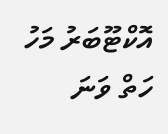އޮކްޓޫބަރު މަހު ހަތް ވަނަ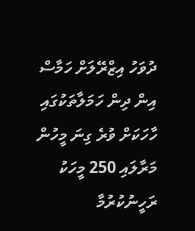ދުވަހު އިޒްރޭލަށް ހަމާސް އިން ދިން ހަމަލާތަކުގައި ހާހަކަށް ވުރެ ގިނަ މީހުން މަރާލައި 250 މީހަކު ރަހީނުކުރުމާ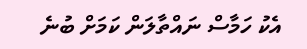އެކު ހަމާސް ނައްތާލަން ކަމަށް ބުނެ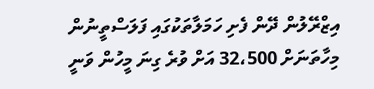އިޒްރޭލުން ދޭން ފެށި ހަމަލާތަކުގައި ފަލަސްތީނުން މިހާތަނަށް 32،500 އަށް ވުރެ ގިނަ މީހުން ވަނީ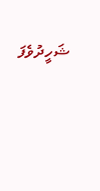ޝަހީދުވެފަ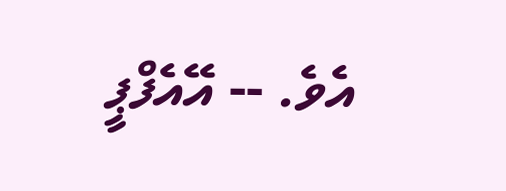އެވެ. -- އޭއެފްޕީ